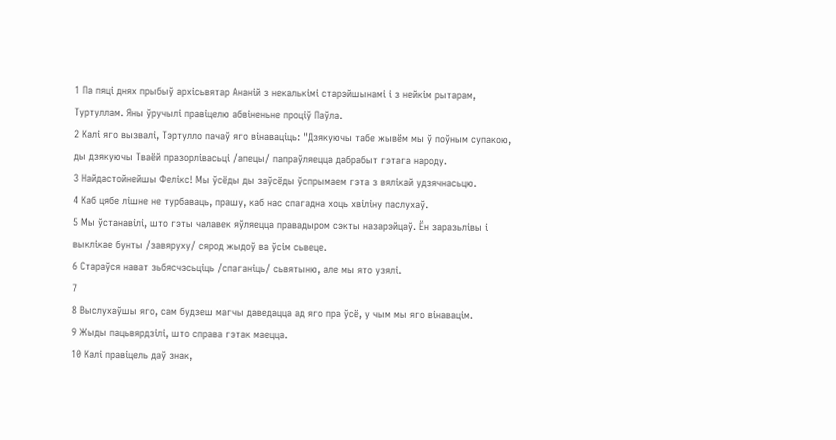1 Па пяці днях прыбыў архісьвятар Ананій з некалькімі старэйшынамі і з нейкім рытарам, Туртуллам. Яны ўручылі правіцелю абвіненьне проціў Паўла.
2 Калі яго вызвалі, Тэртулло пачаў яго вінаваціць: "Дзякуючы табе жывём мы ў поўным супакою, ды дзякуючы Тваёй празорлівасьці /апецы/ папраўляецца дабрабыт гэтага народу.
3 Найдастойнейшы Фелікс! Мы ўсёды ды заўсёды ўспрымаем гэта з вялікай удзячнасьцю.
4 Каб цябе лішне не турбаваць, прашу, каб нас спагадна хоць хвіліну паслухаў.
5 Мы ўстанавілі, што гэты чалавек яўляецца правадыром сэкты назарэйцаў. Ён заразьлівы і выклікае бунты /завяруху/ сярод жыдоў ва ўсім сьвеце.
6 Стараўся нават зьбясчэсьціць /спаганіць/ сьвятыню, але мы ято узялі.
7
8 Выслухаўшы яго, сам будзеш магчы даведацца ад яго пра ўсё, у чым мы яго вінавацім.
9 Жыды пацьвярдзілі, што справа гэтак маецца.
10 Калі правіцель даў знак,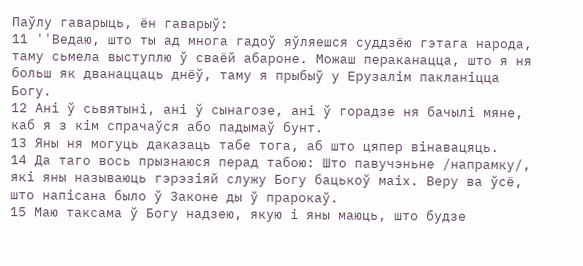Паўлу гаварыць, ён гаварыў:
11 ''Ведаю, што ты ад многа гадоў яўляешся суддзёю гэтага народа, таму сьмела выступлю ў сваёй абароне. Можаш пераканацца, што я ня больш як дванаццаць днёў, таму я прыбыў у Ерузалім пакланіцца Богу.
12 Ані ў сьвятыні, ані ў сынагозе, ані ў горадзе ня бачылі мяне, каб я з кім спрачаўся або падымаў бунт.
13 Яны ня могуць даказаць табе тога, аб што цяпер вінавацяць.
14 Да таго вось прызнаюся перад табою: Што павучэньне /напрамку/, які яны называюць гэрэзіяй служу Богу бацькоў маіх. Веру ва ўсё, што напісана было ў Законе ды ў прарокаў.
15 Маю таксама ў Богу надзею, якую і яны маюць, што будзе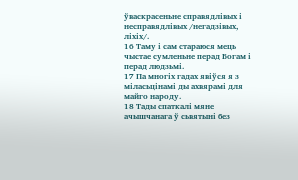ўваскрасеньне справядлівых і несправядлівых /негадзівых, ліхіх/.
16 Таму і сам стараюся мець чыстае сумленьне перад Богам і перад людзьмі.
17 Па многіх гадах явіўся я з міласьцінамі ды ахвярамі для майго народу.
18 Тады спаткалі мяне ачышчанага ў сьвятыні без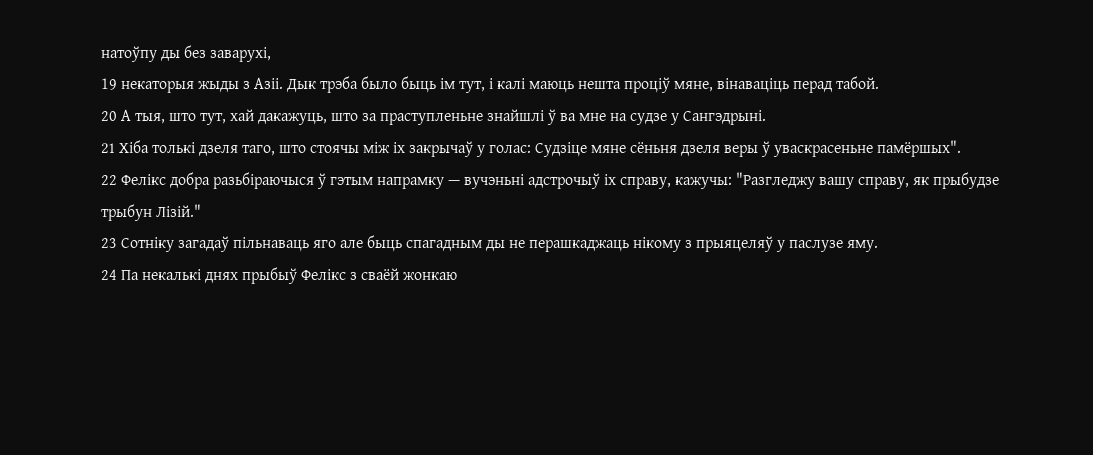натоўпу ды без заварухі,
19 некаторыя жыды з Азіі. Дык трэба было быць ім тут, і калі маюць нешта проціў мяне, вінаваціць перад табой.
20 А тыя, што тут, хай дакажуць, што за праступленьне знайшлі ў ва мне на судзе у Сангэдрыні.
21 Xіба толькі дзеля таго, што стоячы між іх закрычаў у голас: Судзіце мяне сёньня дзеля веры ў уваскрасеньне памёршых".
22 Фелікс добра разьбіраючыся ў гэтым напрамку — вучэньні адстрочыў іх справу, кажучы: "Разгледжу вашу справу, як прыбудзе трыбун Лізій."
23 Сотніку загадаў пільнаваць яго але быць спагадным ды не перашкаджаць нікому з прыяцеляў у паслузе яму.
24 Па некалькі днях прыбыў Фелікс з сваёй жонкаю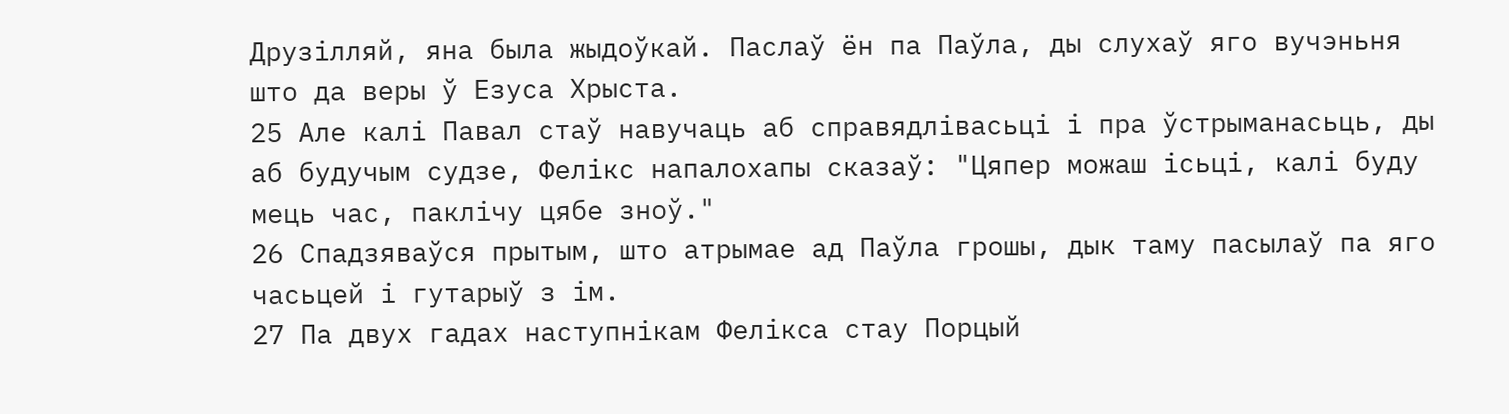Друзілляй, яна была жыдоўкай. Паслаў ён па Паўла, ды слухаў яго вучэньня што да веры ў Езуса Хрыста.
25 Але калі Павал стаў навучаць аб справядлівасьці і пра ўстрыманасьць, ды аб будучым судзе, Фелікс напалохапы сказаў: "Цяпер можаш ісьці, калі буду мець час, паклічу цябе зноў."
26 Спадзяваўся прытым, што атрымае ад Паўла грошы, дык таму пасылаў па яго часьцей і гутарыў з ім.
27 Па двух гадах наступнікам Фелікса стау Порцый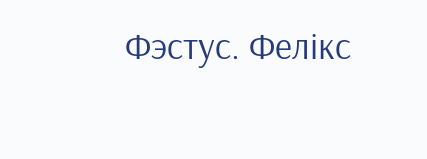Фэстус. Фелікс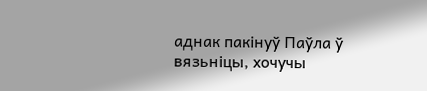аднак пакінуў Паўла ў вязьніцы, хочучы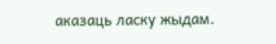аказаць ласку жыдам.